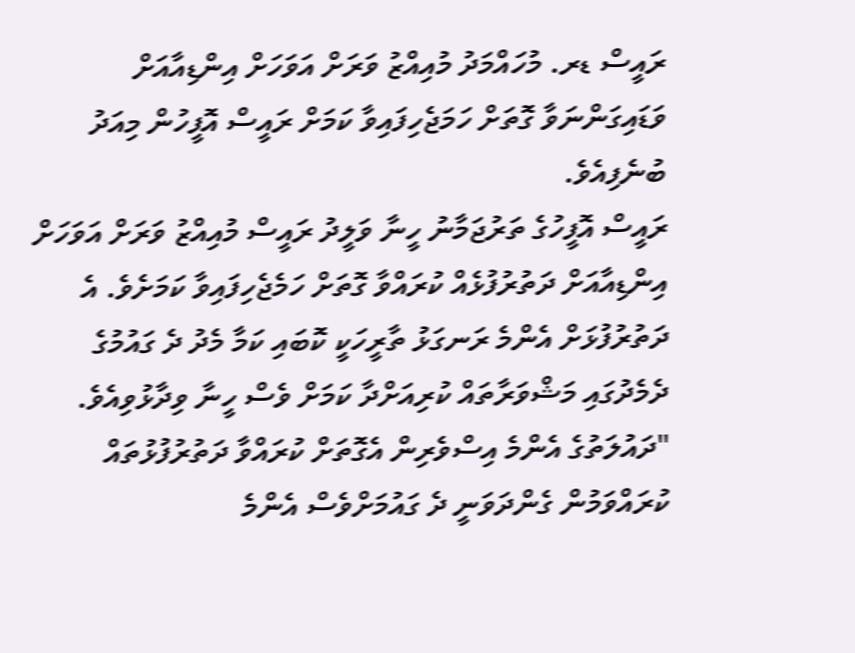ރައީސް ޑރ. މުހައްމަދު މުއިއްޒު ވަރަށް އަވަހަށް އިންޑިއާއަށް ވަޑައިގަންނަވާ ގޮތަށް ހަމަޖެހިފައިވާ ކަމަށް ރައީސް އޮފީހުން މިއަދު ބުނެފިއެވެ.
ރައީސް އޮފީހުގެ ތަރުޖަމާނު ހީނާ ވަލީދު ރައީސް މުއިއްޒު ވަރަށް އަވަހަށް އިންޑިއާއަށް ދަތުރުފުޅެއް ކުރައްވާ ގޮތަށް ހަމެޖެހިފައިވާ ކަމަށެވެ. އެ ދަތުރުފުޅަށް އެންމެ ރަނގަޅު ތާރީހަކީ ކޮބައި ކަމާ މެދު ދެ ގައުމުގެ ދެމެދުގައި މަޝްވަރާތައް ކުރިއަށްދާ ކަމަށް ވެސް ހީނާ ވިދާޅުވިއެވެ.
"ދައުލަތުގެ އެންމެ އިސްވެރިން އެގޮތަށް ކުރައްވާ ދަތުރުފުޅުތައް ކުރައްވަމުން ގެންދަވަނީ ދެ ގައުމަށްވެސް އެންމެ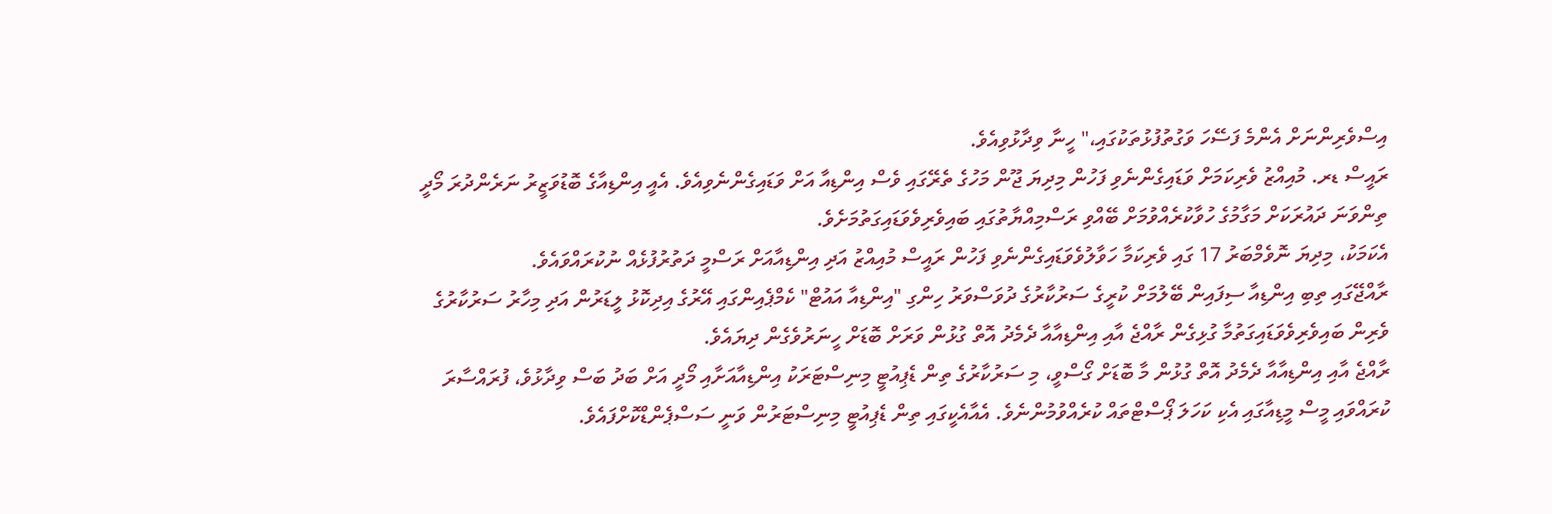އިސްވެރިންނަށް އެންމެ ފަސޭހަ ވަގުތުފުޅުތަކުގައި،" ހީނާ ވިދާޅުވިއެވެ.
ރައީސް ޑރ. މުއިއްޒު ވެރިކަމަށް ވަޑައިގެންނެވި ފަހުން މިދިޔަ ޖޫން މަހުގެ ތެރޭގައި ވެސް އިންޑިއާ އަށް ވަޑައިގެންނެވިއެވެ. އެއީ އިންޑިއާގެ ބޮޑުވަޒީރު ނަރެންދުރަ މޯދީ ތިންވަނަ ދައުރަކަށް މަގާމުގެ ހުވާކުރެއްވުމަށް ބޭއްވި ރަސްމިއްޔާތުގައި ބައިވެރިވެވަޑައިގަތުމަށެވެ.
އެކަމަކު، މިދިޔަ ނޮވެމްބަރު 17 ގައި ވެރިކަމާ ހަވާލުވެވަޑައިގެންނެވި ފަހުން ރައީސް މުއިއްޒު އަދި އިންޑިއާއަށް ރަސްމީ ދަތުރުފުޅެއް ނުކުރައްވައެވެ.
ރާއްޖޭގައި ތިބި އިންޑިއާ ސިފައިން ބޭލުމަށް ކުރީގެ ސަރުކާރުގެ ދުވަސްވަރު ހިންގި "އިންޑިއާ އައުޓް" ކެމްޕެއިންގައި އޭރުގެ އިދިކޮޅު ލީޑަރުން އަދި މިހާރު ސަރުކާރުގެ ވެރިން ބައިވެރިވެވަޑައިގަތުމާ ގުޅިގެން ރާއްޖެ އާއި އިންޑިއާއާ ދެމެދު އޮތް ގުޅުން ވަރަށް ބޮޑަށް ހީނަރުވެގެން ދިޔައެވެ.
ރާއްޖެ އާއި އިންޑިއާއާ ދެމެދު އޮތް ގުޅުން މާ ބޮޑަށް ގޯސްވީ، މި ސަރުކާރުގެ ތިން ޑެޕިއުޓީ މިނިސްޓަރަކު އިންޑިއާއަށާއި މޯދީ އަށް ބަދު ބަސް ވިދާޅުވެ، ފުރައްސާރަ ކުރައްވައި މީސް މީޑިއާގައި އެކި ކަހަލަ ޕޯސްޓްތައް ކުރެއްވުމުންނެވެ. އެއާއެކީގައި ތިން ޑެޕިއުޓީ މިނިސްޓަރުން ވަނީ ސަސްޕެންޑްކޮށްފައެވެ.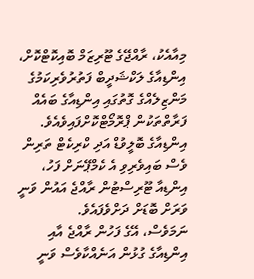މިއާއެކު، ރާއްޖޭގެ ޓޫރިޒަމް ބޮއިކޮޓްކޮށް، އިންޑިއާގެ ލަކްޝަދީބް ފަތުރުވެރިކަމުގެ މަންޒިލެއްގެ ގޮތުގައި އިންޑިއާގެ ބައެއް ފަރާތްތަކުން ޕްރޮމޯޓްކޮށްފައިވެއެވެ. އިންޑިއާގެ ބޮލީވުޑް އަދި ކްރިކެޓް ތަރިން ވެސް ބައިވެރިވި އެ ކެމްޕޭނަށް ފަހު، އިންޑިއާ ޓޫރިސްޓުން ރާއްޖެ އައުން ވަނީ ވަރަށް ބޮޑަށް ދަށްވެފައެވެ.
ނަމަވެސް، އޭގެ ފަހުން ރާއްޖެ އާއި އިންޑިއާގެ ގުޅުން އަނެއްކާވެސް ވަނީ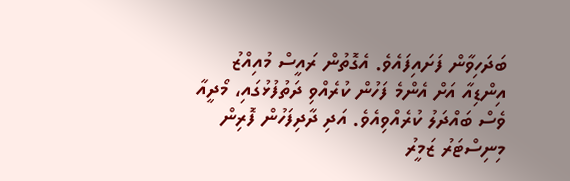ބަދަހިވާން ފަށައިފައެވެ. އެގޮތުން ރައީސް މުއިއްޒު އިންޑިއާ އަށް އެންމެ ފަހުން ކުރެއްވި ދަތުފުޅުގައި، މޯދީއާ ވެސް ބައްދަލު ކުރެއްވިއެވެ. އަދި ދާދިފަހުން ފޮރިން މިނިސްޓަރު ޒަމީރު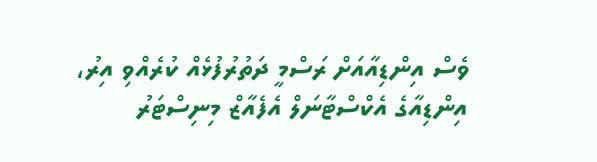ވެސް އިންޑިއާއަށް ރަސްމީ ދަތުރުފުޅެއް ކުރެއްވި އިރު، އިންޑިއާގެ އެކްސްޓާނަލް އެފެއާޒް މިނިސްޓަރު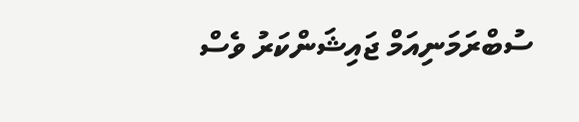ސުބްރަމަނިއަމް ޖައިޝަންކަރު ވެސް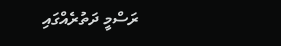ރަސްމީ ދަތުރެއްގައި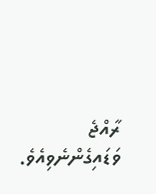ރާއްޖެ ވަޑައިގެންނެވިއެވެ.